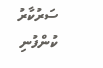ސަރުކާރު ކުންފުނި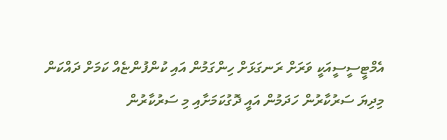އެމްޓީސީސީއަކީ ވަރަށް ރަނގަޅަށް ހިންގަމުން އައި ކުންފުންޏެއް ކަމަށް ދައްކަން މިދިޔަ ސަރުކާރުން ހަދަމުން އައީ ދޮގުކަމަށާއި މި ސަރުކާރުން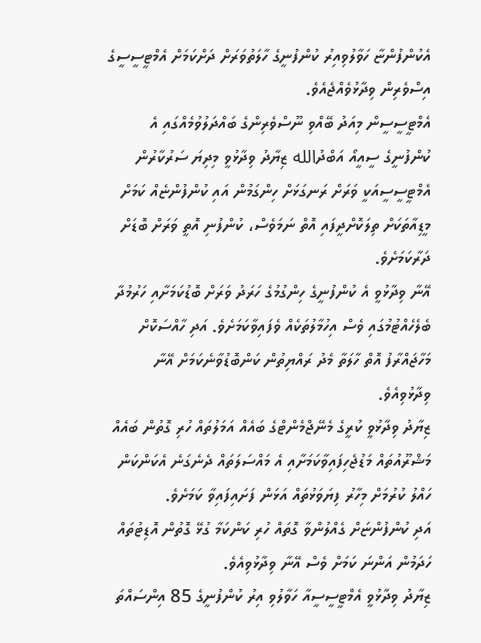އެކުންފުންޏާ ހަވާލުވިއިރު ކުންފުނީގެ ހާލަތުވަރަށް ދަށްކަމަށް އެމްޓީސީސީގެ އިސްވެރިން ވިދާޅުވެއްޖެއެވެ.
އެމްޓީސީސީން މިއަދު ބޭއްވި ނޫސްވެރިންގެ ބައްދަލުވުމެއްގައި އެ ކުންފުނީގެ ސީއީއޯ އަބްދުالله ޒިޔާދު ވިދާޅުވީ މިދިޔަ ސަރުކާރުން އެމްޓީސީސީއަކީ ވަރަށް ރަނގަޅަށް ހިންގަމުން އައި ކުންފުންޏެއް ކަމަށް މީޑިއާތަކަށް ތިލަކޮށްދީފައި އޮތް ނަމަވެސް، ކުންފުނި އޮތީ ވަރަށް ބޮޑަށް ދަރާކަމަށެވެ.
އޭނާ ވިދާޅުވީ އެ ކުންފުނީގެ ހިންގުމުގެ ހަރަދު ވަރަށް ބޮޑުކަމަށާއި ހަރުމުދާ ބެލެހެއްޓުމުގައި ވެސް އިހުމާލުތަކެއް ވެފައިވާކަމަށެވެ. އަދި ހާއްސަކޮށް މަހާޖައްރާފު އޮތް ހާލަތާ މެދު ރައްޔިތުން ކަންބޮޑުވާނެކަމަށް އޭނާ ވިދާޅުވިއެވެ.
ޒިޔާދު ވިދާޅުވީ ކުރީގެ މެނޭޖްމެންޓްގެ ބައެއް އަމަލުތައް ހުރި ގޮތުން ބައެއް މަޝްރޫއުތައް މަޑުޖެހިފައިވާކަމަށާއި އެ މައްސަލަތައް ދެނެގަނެ އެކަންކަން ހައްލު ކުރުމަށް މިހާރު ފިޔަވަޅުތައް އަޅަން ފަށައިފައިވާ ކަމަށެވެ.
އަދި ކުންފުންޏަށް ގެއްލުންވާ ގޮތައް ހުރި ކަންކަމާ ގުޅޭ ގޮތުން އޮޑިޓުތައް ހަދަމުން އަންނަ ކަމަށް ވެސް އޭނާ ވިދާޅުވިއެވެ.
ޒިޔާދު ވިދާޅުވީ އެމްޓީސީސީއާ ހަވާލުވި އިރު ކުންފުނީގެ 85 އިންސައްތަ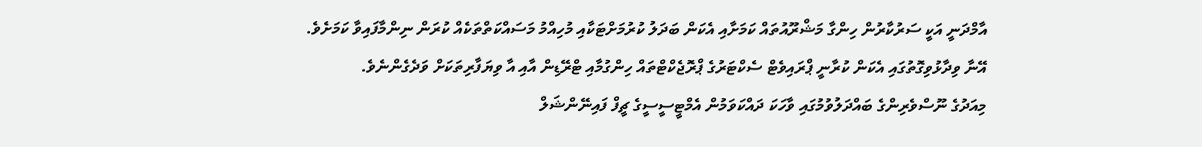އާމްދަނީ އަކީ ސަރުކާރުން ހިންގާ މަޝްރޫއުތައް ކަމަށާއި އެކަން ބަދަލު ކުރުމަށްޓަކާއި މުހިއްމު މަސައްކަތްތަކެއް ކުރަން ނިންމާފައިވާ ކަމަށެވެ.
އޭނާ ވިދާޅުވިގޮތުގައި އެކަން ކުރާނީ ޕްރައިވެޓް ސެކްޓަރުގެ ޕްރޮޖެކްޓްތައް ހިންގުމާއި ޓްރޭޑިން އާއި އާ ވިޔަފާރިތަކަށް ވަދެގެންނެވެ.
މިއަދުގެ ނޫސްވެރިންގެ ބައްދަލުވުމުގައި ވާހަކަ ދައްކަވަމުން އެމްޓީސީސީގެ ޗީފް ފައިނޭންޝަލް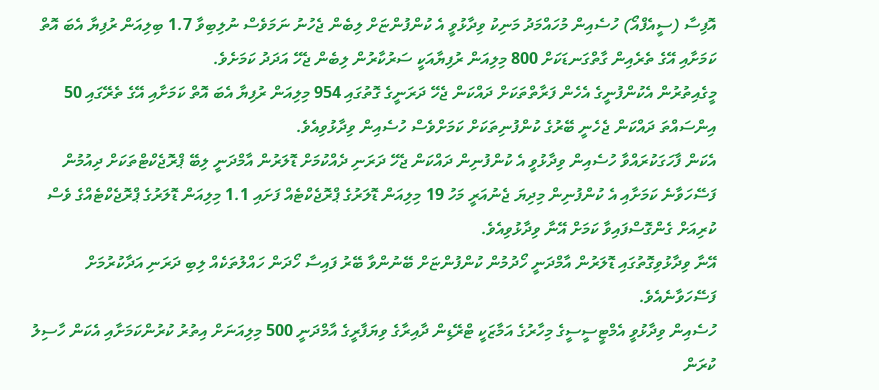އޮފިސާ (ސީއެފްއޯ) ހުސެއިން މުހައްމަދު މަނިކު ވިދާޅުވީ އެ ކުންފުންޏަށް ލިބެން ޖެހުނު ނަމަވެސް ނުލިބިވާ 1.7 ބިލިއަން ރުފިޔާ އެބަ އޮތް ކަމަށާއި އޭގެ ތެރެއިން ގާތްގަނޑަކަށް 800 މިލިއަން ރުފިޔާއަކީ ސަރުކާރުން ލިބެން ޖެހޭ އަދަދު ކަމަށެވެ.
މީގެއިތުރުން އެކުންފުނީގެ އެހެން ފަރާތްތަކަށް ދައްކަން ޖެހޭ ދަރަނީގެ ގޮތުގައި 954 މިލިއަން ރުފިޔާ އެބަ އޮތް ކަމަށާއި އޭގެ ތެރޭގައި 50 އިންސައްތަ ދައްކަން ޖެހެނީ ބޭރުގެ ކުންފުނިތަކަށް ކަމަށްވެސް ހުސެއިން ވިދާޅުވިއެވެ.
އެކަން ފާހަގަކުރައްވާ ހުސެއިން ވިދާޅުވީ އެ ކުންފުނިން ދައްކަން ޖެހޭ ދަރަނި ދެއްކުމަށް ޑޮލަރުން އާމްދަނީ ލިބޭ ޕްރޮޖެކްޓްތަކަށް ދިއުމުން ފަސޭހަވާނެ ކަމަށާއި އެ ކުންފުނިން މިދިޔަ ޖެނުއަރީ މަހު 19 މިލިއަން ޑޮލަރުގެ ޕްރޮޖެކްޓެއް ފަށައި 1.1 މިލިއަން ޑޮލަރުގެ ޕްރޮޖެކްޓެއްގެ ވެސް ކުރިއަށް ގެންގޮސްފައިވާ ކަމަށް އޭނާ ވިދާޅުވިއެވެ.
އޭނާ ވިދާޅުވިގޮތުގައި ޑޮލަރުން އާމްދަނީ ހޯދުމުން ކުންފުންޏަށް ބޭނުންވާ ބޭރު ފައިސާ ހޯދަން ހައްލުތަކެއް ލިބި ދަރަނި އަދާކުރުމަށް ފަސޭހަވާނެއެވެ.
ހުސެއިން ވިދާޅުވީ އެމްޓީސީސީގެ މިހާރުގެ އަމާޒަކީ ޓްރޭޑިން ދާއިރާގެ ވިޔަފާރީގެ އާމްދަނީ 500 މިލިއަނަށް އިތުރު ކުރުންކަމަށާއި އެކަން ހާސިލު ކުރަން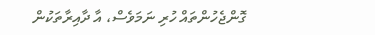ގޮންޖެހުންތައް ހުރި ނަމަވެސް، އާ ދާއިރާތަކުން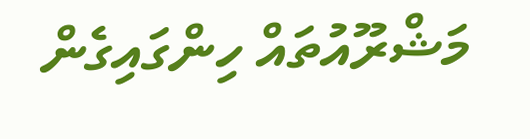މަޝްރޫއުތައް ހިންގައިގެން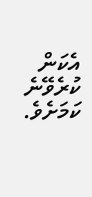އެކަން ކުރެވޭނެ ކަމަށެވެ.